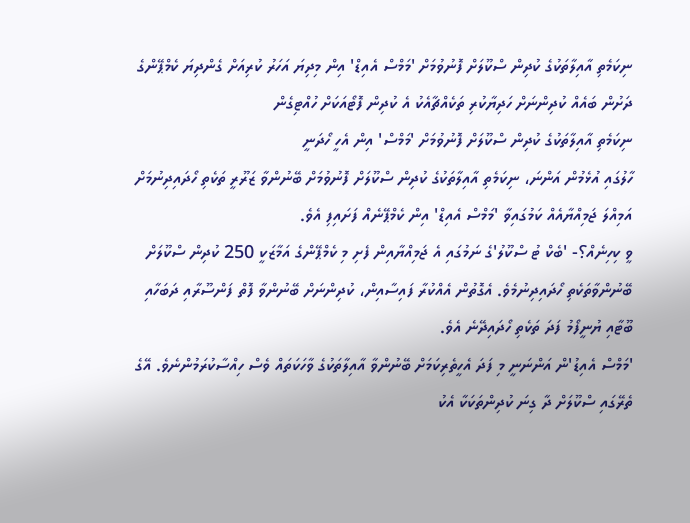ނިކަމެތި އާއިލާތަކުގެ ކުދިން ސްކޫލަށް ފޮނުވުމަށް 'މަމްސް އެއިޑް' އިން މިދިޔަ އަހަރު ކުރިއަށް ގެންދިޔަ ކެމްޕޭންގެ ދަށުން ބައެއް ކުދިންނަށް ހަދިޔާކުރި ތަކެއްޗާއެކު އެ ކުދިން ފޮޓޯއަކަށް ހުއްޓިގެން
ނިކަމެތި އާއިލާތަކުގެ ކުދިން ސްކޫލަށް ފޮނުވުމަށް 'މަމްސް' އިން އެހީ ހޯދަނީ
ހާލުގައި އުޅެމުން އަންނަ، ނިކަމެތި އާއިލާތަކުގެ ކުދިން ސްކޫލަށް ފޮނުވުމަށް ބޭނުންވާ ޒަރޫރީ ތަކެތި ހޯދައިދިނުމަށް އަމިއްލަ ޖަމިއްޔާއެއް ކަމުގައިވާ 'މަމްސް އެއިޑް' އިން ކެމްޕޭނެއް ފަށައިފި އެވެ.
ވީ ކިހިނެއް؟- 'ބެކް ޓު ސްކޫލު'ގެ ނަމުގައި އެ ޖަމިއްޔާއިން ފެށި މި ކެމްޕޭންގެ އަމާޒަކީ 250 ކުދިން ސްކޫލަށް ބޭނުންވާތަކެތި ހޯދައިދިނުމެވެ. އެގޮތުން އެއްކުރާ ފައިސާއިން، ކުދިންނަށް ބޭނުންވާ ފޮތް ފަންސޫރާއި ދަބަހާއި ބޫޓާއި ޔުނީފޯމު ފަދަ ތަކެތި ހޯދައިދޭނެ އެވެ.
'މަމްސް އެއިޑު'ން އަންނަނީ މި ފަދަ އެހީތެރިކަމަށް ބޭނުންވާ އާއިލާތަކުގެ ވާހަކަތައް ވެސް ހިއްސާކުރަމުންނެވެ. އޭގެ ތެރޭގައި ސްކޫލަށް ދާ ގިނަ ކުދިންތަކަކާ އެކު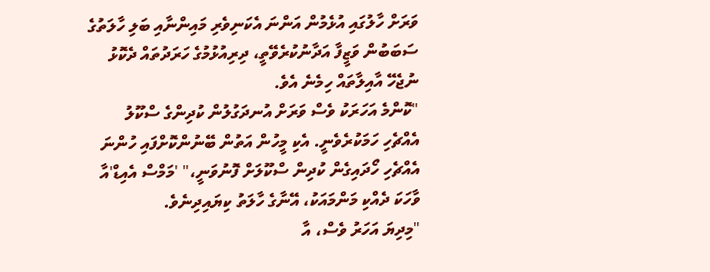ވަރަށް ހާލުގައި އުޅެމުން އަންނަ އެކަނިވެރި މައިންނާއި ބަލި ހާލަތުގެ ސަބަބުން ވަޒީފާ އަދާނުކުރެވޭތީ، ދިރިއުޅުމުގެ ހަރަދުތައް ދެކޮޅު ނުޖެހޭ އާއިލާތައް ހިމެނެ އެވެ.
"ކޮންމެ އަހަރަކު ވެސް ވަރަށް އުނދަގުލުން ކުދިންގެ ސްކޫލު އެއްޗެހި ހަމަކުރެވެނީ. އެކި މީހުން އަތުން ބޭނުންކޮށްފައި ހުންނަ އެއްޗެހި ހޯދައިގެން ކުދިން ސްކޫލަށް ފޮނުވަނީ،" 'މަމްސް އެއިޑް'އާ ވާހަކަ ދެއްކި މަންމައަކު، އޭނާގެ ހާލަތު ކިޔައިދިނެވެ.
"މިދިޔަ އަހަރު ވެސް، އާ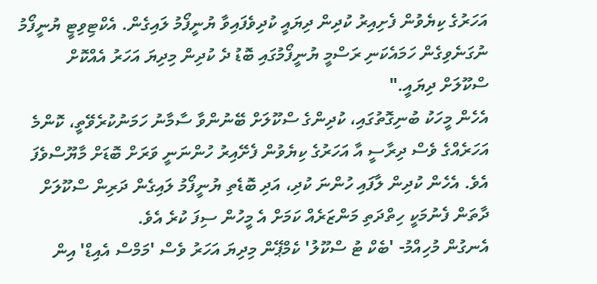އަހަރުގެ ކިޔެވުން ފެށިއިރު ކުދިން ދިޔައީ ކުދިވެފައިވާ ޔުނީފޯމު ލައިގެން. އެކްޓިވިޓީ ޔުނީފޯމު ނުގަނެވިގެން ހަމައެކަނި ރަސްމީ ޔުނީފޯމުގައި ބޮޑު ދެ ކުދިން މިދިޔަ އަހަރު އެއްކޮށް ސްކޫލަށް ދިޔައީ."
އެހެން މީހަކު ބުނިގޮތުގައި، ކުދިންގެ ސްކޫލަށް ބޭނުންވާ ސާމާނު ހަމަނުކުރެވޭތީ، ކޮންމެ އަހަރެއްގެ ވެސް ދިރާސީ އާ އަހަރުގެ ކިޔެވުން ފެށޭއިރު ހުންނަނީ ވަރަށް ބޮޑަށް މާޔޫސްވެފަ އެވެ. އެހެން ކުދިން ލާފައި ހުންނަ ކުދި، އަދި ބޮޑެތި ޔުނީފޯމު ލައިގެން ދަރިން ސްކޫލަށް ދާތަން ފެނުމަކީ ހިތްދަތި މަންޒަރެއް ކަމަށް އެ މީހުން ސިފަ ކުރެ އެވެ.
އެނގުން މުހިއްމު- 'ބެކް ޓު ސްކޫލު' ކެމްޕޭން މިދިޔަ އަހަރު ވެސް 'މަމްސް އެއިޑް' އިން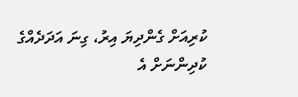ކުރިއަށް ގެންދިޔަ އިރު، ގިނަ އަދަދެއްގެ ކުދިންނަށް އެ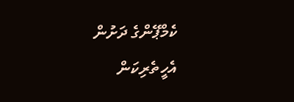ކެމްޕޭންގެ ދަށުން އެހީތެރިކަން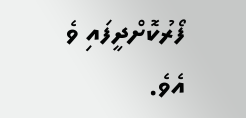ފޯރުކޮށްދީފައި ވެ އެވެ.